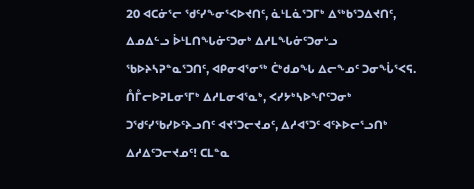20 ᐊᑕᓃᕐᓕ ᖁᑦᓯᖕᓂᕐᐸᐅᔪᑎᑦ, ᓈᒻᒪᓈᕐᑐᒥᒃ ᐃᖅᑲᕐᑐᐃᔪᑎᑦ, ᐃᓄᐃᓪᓗ ᐆᒻᒪᑎᖓᓃᑦᑐᓂᒃ ᐃᓱᒪᖓᓃᑦᑐᓂᒡᓗ ᖃᐅᔨᓴᕈᓐᓇᕐᑐᑎᑦ, ᐊᑭᓂᐊᕐᓂᖅ ᑖᒃᑯᓄᖓ ᐃᓕᖕᓄᑦ ᑐᓂᖔᕐᐸᕋ.
ᑍᒤᓕᐅᕈᒪᓂᕐᒥᒃ ᐃᓱᒪᓂᐊᕐᓇᒃ, ᐸᓯᔭᒃᓴᐅᖏᑦᑐᓂᒃ ᑐᖁᑦᓯᖃᓯᐅᑦᔨᓗᑎᑦ ᐊᔪᕐᑐᓕᔪᓄᑦ, ᐃᓱᐊᕐᑐᑦ ᐊᑦᔨᐅᓕᕐᓗᑎᒃ ᐃᓱᐃᑦᑐᓕᔪᓄᑦ! ᑕᒪᓐᓇ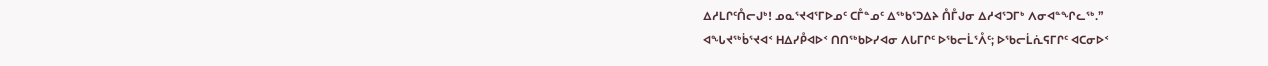ᐃᓱᒪᒋᑦᑍᓕᒍᒃ! ᓄᓇᕐᔪᐊᕐᒥᐅᓄᑦ ᑕᒤᓐᓄᑦ ᐃᖅᑲᕐᑐᐃᔨ ᑍᒤᒍᓂ ᐃᓱᐊᕐᑐᒥᒃ ᐱᓂᐊᓐᖏᓚᖅ.”
ᐊᖓᔪᖅᑳᕐᔪᐊᑉ ᕼᐃᓯᑬᐊᐅᑉ ᑎᑎᖅᑲᐅᓯᐊᓂ ᐱᒐᒥᒋᑦ ᐅᖃᓕᒫᕐᐰᑦ; ᐅᖃᓕᒫᕇᕋᒥᒋᑦ ᐊᑕᓂᐅᑉ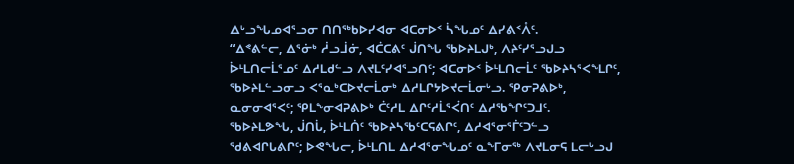ᐃᒡᓗᖓᓄᐊᕐᓗᓂ ᑎᑎᖅᑲᐅᓯᐊᓂ ᐊᑕᓂᐅᑉ ᓵᖓᓄᑦ ᐃᓯᕕᑉᐰᑦ.
“ᐃᕝᕕᓪᓕ, ᐃᕐᓃᒃ ᓲᓗᒨᓃ, ᐊᑖᑕᕕᑦ ᒎᑎᖓ ᖃᐅᔨᒪᒍᒃ, ᐱᔨᑦᓯᕐᓗᒍᓗ ᐆᒻᒪᑎᓕᒫᕐᓄᑦ ᐃᓱᒪᑯᓪᓗ ᐱᔪᒪᑦᓯᐊᕐᓗᑎᑦ; ᐊᑕᓂᐅᑉ ᐆᒻᒪᑎᓕᒫᑦ ᖃᐅᔨᓴᕐᐸᖕᒪᒋᑦ, ᖃᐅᔨᒪᓪᓗᓂᓗ ᐸᕐᓇᒃᑕᐅᔪᓕᒫᓂᒃ ᐃᓱᒪᒋᔭᐅᔪᓕᒫᓂᒡᓗ. ᕿᓂᕈᕕᐅᒃ, ᓇᓂᓂᐊᕐᐸᑦ; ᕿᒪᖕᓂᐊᕈᕕᐅᒃ ᑖᑦᓱᒪ ᐃᒋᑦᓱᒫᕐᐹᑎᑦ ᐃᓱᖃᖏᑦᑐᒧᑦ.
ᖃᐅᔨᒪᕗᖓ, ᒎᑎᒑ, ᐆᒻᒪᑏᑦ ᖃᐅᔨᓴᖃᑦᑕᕋᕕᒋᑦ, ᐃᓱᐊᕐᓂᕐᒦᑦᑐᓪᓗ ᖁᕕᐊᒋᒐᕕᒋᑦ; ᐅᕙᖓᓕ, ᐆᒻᒪᑎᒪ ᐃᓱᐊᕐᓂᖓᓄᑦ ᓇᖕᒥᓂᖅ ᐱᔪᒪᓂᕋ ᒪᓕᒡᓗᒍ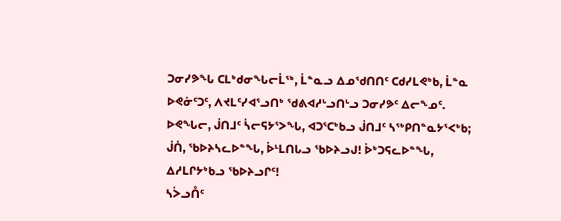ᑐᓂᓯᕗᖓ ᑕᒪᒃᑯᓂᖓᓕᒫᖅ, ᒫᓐᓇᓗ ᐃᓄᖁᑎᑎᑦ ᑕᑯᓯᒪᕙᒃᑲ, ᒫᓐᓇ ᐅᕙᓃᑦᑐᑦ, ᐱᔪᒪᑦᓯᐊᕐᓗᑎᒃ ᖁᕕᐊᓱᒡᓗᑎᒡᓗ ᑐᓂᓯᕗᑦ ᐃᓕᖕᓄᑦ.
ᐅᕙᖓᓕ, ᒎᑎᒧᑦ ᓵᓕᕋᔭᕐᐳᖓ, ᐊᑐᕐᑕᒃᑲᓗ ᒎᑎᒧᑦ ᓴᖅᑭᑎᓐᓇᔭᕐᐸᒃᑲ;
ᒎᑏ, ᖃᐅᔨᓴᓚᐅᓐᖓ, ᐆᒻᒪᑎᒐᓗ ᖃᐅᔨᓗᒍ! ᐆᒃᑐᕋᓚᐅᓐᖓ, ᐃᓱᒪᒋᔭᒃᑲᓗ ᖃᐅᔨᓗᒋᑦ!
ᓴᐴᓗᑍᑦ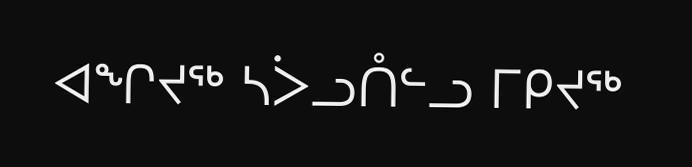ᐊᖏᔪᖅ ᓴᐴᓗᑍᓪᓗ ᒥᑭᔪᖅ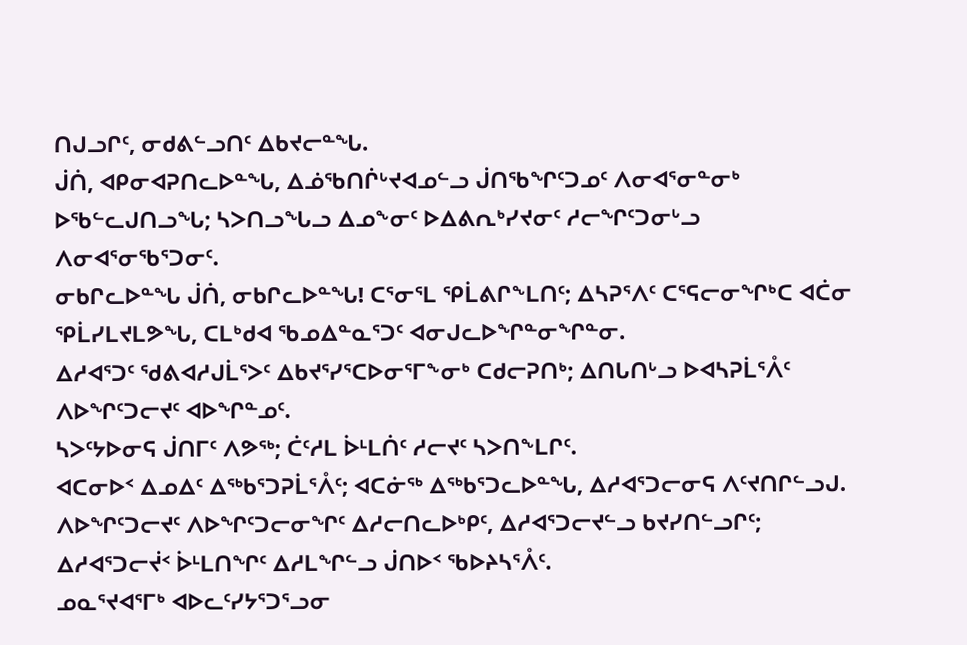ᑎᒍᓗᒋᑦ, ᓂᑯᕕᓪᓗᑎᑦ ᐃᑲᔪᓕᓐᖓ.
ᒎᑏ, ᐊᑭᓂᐊᕈᑎᓚᐅᓐᖓ, ᐃᓅᖃᑎᒌᒡᔪᐊᓄᓪᓗ ᒎᑎᖃᖏᑦᑐᓄᑦ ᐱᓂᐊᕐᓂᓐᓂᒃ ᐅᖃᓪᓚᒍᑎᓗᖓ; ᓴᐳᑎᓗᖓᓗ ᐃᓄᖕᓂᑦ ᐅᐃᕕᕆᒃᓯᔪᓂᑦ ᓱᓕᖏᑦᑐᓂᒡᓗ ᐱᓂᐊᕐᓂᖃᕐᑐᓂᑦ.
ᓂᑲᒋᓚᐅᓐᖓ ᒎᑏ, ᓂᑲᒋᓚᐅᓐᖓ! ᑕᕐᓂᕐᒪ ᕿᒫᕕᒋᖕᒪᑎᑦ; ᐃᓴᕈᕐᐱᑦ ᑕᕐᕋᓕᓂᖏᒃᑕ ᐊᑖᓂ ᕿᒫᓯᒪᔪᒪᕗᖓ, ᑕᒪᒃᑯᐊ ᖃᓄᐃᓐᓇᕐᑐᑦ ᐊᓂᒍᓚᐅᖏᓐᓂᖏᓐᓂ.
ᐃᓱᐊᕐᑐᑦ ᖁᕕᐊᓱᒍᒫᕐᐳᑦ ᐃᑲᔪᕐᓯᕐᑕᐅᓂᕐᒥᖕᓂᒃ ᑕᑯᓕᕈᑎᒃ; ᐃᑎᒐᑎᒡᓗ ᐅᐊᓴᕈᒫᕐᐰᑦ ᐱᐅᖏᑦᑐᓕᔪᑦ ᐊᐅᖏᓐᓄᑦ.
ᓴᐳᑦᔭᐅᓂᕋ ᒎᑎᒥᑦ ᐱᕗᖅ; ᑖᑦᓱᒪ ᐆᒻᒪᑏᑦ ᓱᓕᔪᑦ ᓴᐳᑎᖕᒪᒋᑦ.
ᐊᑕᓂᐅᑉ ᐃᓄᐃᑦ ᐃᖅᑲᕐᑐᕈᒫᕐᐰᑦ; ᐊᑕᓃᖅ ᐃᖅᑲᕐᑐᓚᐅᓐᖓ, ᐃᓱᐊᕐᑐᓕᓂᕋ ᐱᑦᔪᑎᒋᓪᓗᒍ.
ᐱᐅᖏᑦᑐᓕᔪᑦ ᐱᐅᖏᑦᑐᓕᓂᖏᑦ ᐃᓱᓕᑎᓚᐅᒃᑭᑦ, ᐃᓱᐊᕐᑐᓕᔪᓪᓗ ᑲᔪᓯᑎᓪᓗᒋᑦ; ᐃᓱᐊᕐᑐᓕᔫᑉ ᐆᒻᒪᑎᖏᑦ ᐃᓱᒪᖏᓪᓗ ᒎᑎᐅᑉ ᖃᐅᔨᓴᕐᐰᑦ.
ᓄᓇᕐᔪᐊᕐᒥᒃ ᐊᐅᓚᑦᓯᔭᕐᑐᕐᓗᓂ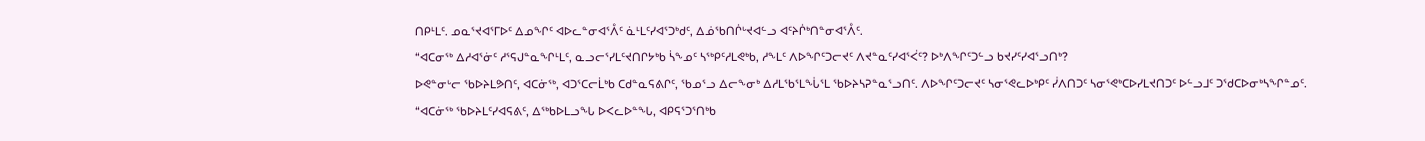ᑎᑭᒻᒪᑦ. ᓄᓇᕐᔪᐊᕐᒥᐅᑦ ᐃᓄᖏᑦ ᐊᐅᓚᓐᓂᐊᕐᐰᑦ ᓈᒻᒪᑦᓯᐊᕐᑐᒃᑯᑦ, ᐃᓅᖃᑎᒌᒡᔪᐊᓪᓗ ᐊᑦᔨᒌᒃᑎᓐᓂᐊᕐᐰᑦ.
“ᐊᑕᓂᖅ ᐃᓱᐊᕐᓃᑦ ᓱᕐᕋᒍᓐᓇᖏᒻᒪᑦ, ᓇᓗᓕᕐᓯᒪᑦᔪᑎᒋᔭᒃᑲ ᓵᖕᓄᑦ ᓴᖅᑭᑦᓱᒪᕙᒃᑲ, ᓱᖕᒪᑦ ᐱᐅᖏᑦᑐᓕᔪᑦ ᐱᔪᓐᓇᑦᓯᐊᕐᐹᑦ? ᐅᒃᐱᖏᑦᑐᓪᓗ ᑲᔪᓯᑦᓯᐊᕐᓗᑎᒃ?
ᐅᕙᓐᓂᒡᓕ ᖃᐅᔨᒪᕗᑎᑦ, ᐊᑕᓃᖅ, ᐊᑐᕐᑕᓕᒫᒃᑲ ᑕᑯᓐᓇᕋᕕᒋᑦ, ᖃᓄᕐᓗ ᐃᓕᖕᓂᒃ ᐃᓱᒪᖃᕐᒪᖔᕐᒪ ᖃᐅᔨᓴᕈᓐᓇᕐᓗᑎᑦ. ᐱᐅᖏᑦᑐᓕᔪᑦ ᓴᓂᕐᕙᓚᐅᒃᑭᑦ ᓰᐱᑎᑐᑦ ᓴᓂᕐᕙᒃᑕᐅᓯᒪᔪᑎᑐᑦ ᐅᓪᓗᒧᑦ ᑐᖁᑕᐅᓂᒃᓴᖏᓐᓄᑦ.
“ᐊᑕᓃᖅ ᖃᐅᔨᒪᑦᓯᐊᕋᕕᑦ, ᐃᖅᑲᐅᒪᓗᖓ ᐅᐸᓚᐅᓐᖓ, ᐊᑭᕋᕐᑐᕐᑎᒃᑲ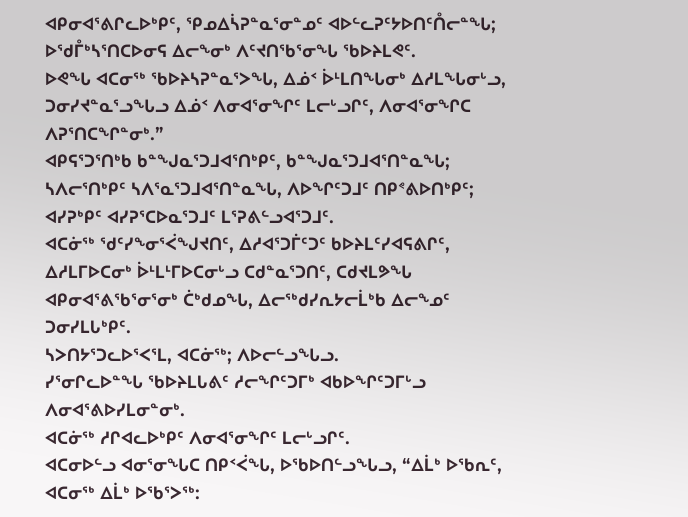ᐊᑭᓂᐊᕐᕕᒋᓚᐅᒃᑭᑦ, ᕿᓄᐃᓵᕈᓐᓇᕐᓂᓐᓄᑦ ᐊᐅᓪᓚᕈᑦᔭᐅᑎᑦᑍᓕᓐᖓ; ᐅᖁᒤᒃᓴᕐᑎᑕᐅᓂᕋ ᐃᓕᖕᓂᒃ ᐱᑦᔪᑎᖃᕐᓂᖓ ᖃᐅᔨᒪᕙᑦ.
ᐅᕙᖓ ᐊᑕᓂᖅ ᖃᐅᔨᓴᕈᓐᓇᕐᐳᖓ, ᐃᓅᑉ ᐆᒻᒪᑎᖓᓂᒃ ᐃᓱᒪᖓᓂᒡᓗ, ᑐᓂᓯᔪᓐᓇᕐᓗᖓᓗ ᐃᓅᑉ ᐱᓂᐊᕐᓂᖏᑦ ᒪᓕᒡᓗᒋᑦ, ᐱᓂᐊᕐᓂᖏᑕ ᐱᕈᕐᑎᑕᖏᓐᓂᒃ.”
ᐊᑭᕋᕐᑐᕐᑎᒃᑲ ᑲᓐᖑᓇᕐᑐᒧᐊᕐᑎᒃᑭᑦ, ᑲᓐᖑᓇᕐᑐᒧᐊᕐᑎᓐᓇᖓ; ᓴᐱᓕᕐᑎᒃᑭᑦ ᓴᐱᕐᓇᕐᑐᒧᐊᕐᑎᓐᓇᖓ, ᐱᐅᖏᑦᑐᒧᑦ ᑎᑭᕝᕕᐅᑎᒃᑭᑦ; ᐊᓯᕈᒃᑭᑦ ᐊᓯᕈᕐᑕᐅᓇᕐᑐᒧᑦ ᒪᕐᕈᕕᓪᓗᐊᕐᑐᒧᑦ.
ᐊᑕᓃᖅ ᖁᑦᓯᖕᓂᕐᐹᖑᔪᑎᑦ, ᐃᓱᐊᕐᑐᒦᑦᑐᑦ ᑲᐅᔨᒪᑦᓯᐊᕋᕕᒋᑦ, ᐃᓱᒪᒥᐅᑕᓂᒃ ᐆᒻᒪᒻᒥᐅᑕᓂᒡᓗ ᑕᑯᓐᓇᕐᑐᑎᑦ, ᑕᑯᔪᒪᕗᖓ ᐊᑭᓂᐊᕐᕕᖃᕐᓂᕐᓂᒃ ᑖᒃᑯᓄᖓ, ᐃᓕᖅᑯᓯᕆᔭᓕᒫᒃᑲ ᐃᓕᖕᓄᑦ ᑐᓂᓯᒪᒐᒃᑭᑦ.
ᓴᐳᑎᔭᕐᑐᓚᐅᕐᐸᕐᒪ, ᐊᑕᓃᖅ; ᐱᐅᓕᓪᓗᖓᓗ.
ᓯᕐᓂᒋᓚᐅᓐᖓ ᖃᐅᔨᒪᒐᕕᑦ ᓱᓕᖏᑦᑐᒥᒃ ᐊᑲᐅᖏᑦᑐᒥᒡᓗ ᐱᓂᐊᕐᕕᐅᓯᒪᓂᓐᓂᒃ.
ᐊᑕᓃᖅ ᓱᒋᐊᓚᐅᒃᑭᑦ ᐱᓂᐊᕐᓂᖏᑦ ᒪᓕᒡᓗᒋᑦ.
ᐊᑕᓂᐅᓪᓗ ᐊᓂᕐᓂᖓᑕ ᑎᑭᑉᐹᖓ, ᐅᖃᐅᑎᓪᓗᖓᓗ, “ᐃᒫᒃ ᐅᖃᕆᑦ, ᐊᑕᓂᖅ ᐃᒫᒃ ᐅᖃᕐᐳᖅ: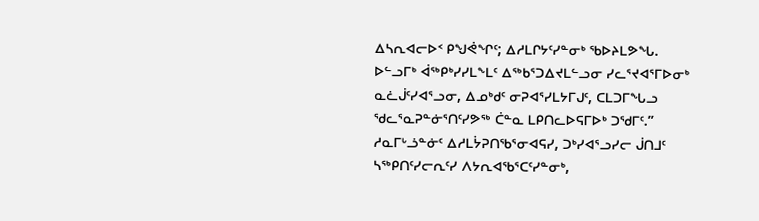ᐃᓴᕆᐊᓕᐅᑉ ᑭᖑᕚᖏᑦ; ᐃᓱᒪᒋᔭᑦᓯᓐᓂᒃ ᖃᐅᔨᒪᕗᖓ.
ᐅᓪᓗᒥᒃ ᐋᖅᑭᒃᓯᓯᒪᖕᒪᑦ ᐃᖅᑲᕐᑐᐃᔪᒪᓪᓗᓂ ᓯᓚᕐᔪᐊᕐᒥᐅᓂᒃ ᓇᓛᒎᑦᓯᐊᕐᓗᓂ, ᐃᓄᒃᑯᑦ ᓂᕈᐊᕐᓯᒪᔭᒥᒍᑦ, ᑕᒪᑐᒥᖓᓗ ᖁᓚᕐᓇᕈᓐᓃᕐᑎᑦᓯᕗᖅ ᑖᓐᓇ ᒪᑭᑎᓚᐅᕋᒥᐅᒃ ᑐᖁᒥᑦ.”
ᓱᓇᒥᒡᓘᓐᓃᑦ ᐃᓱᒪᔮᕈᑎᖃᕐᓂᐊᕋᓯ, ᑐᒃᓯᐊᕐᓗᓯᓕ ᒎᑎᒧᑦ ᓴᖅᑭᑎᑦᓯᓕᕆᑦᓯ ᐱᔭᕆᐊᖃᕐᑕᑦᓯᓐᓂᒃ,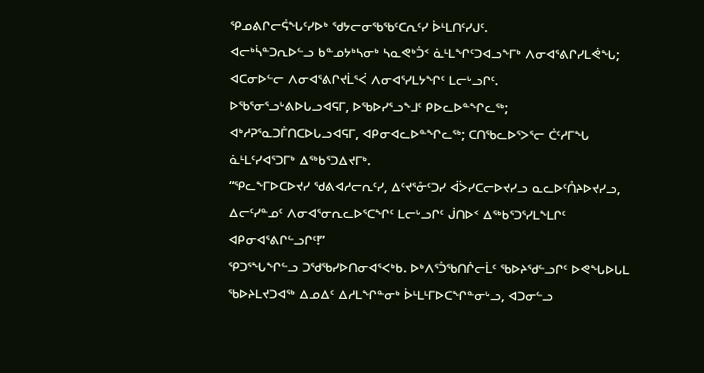ᕿᓄᕕᒋᓕᕌᖓᑦᓯᐅᒃ ᖁᔭᓕᓂᖃᖃᑦᑕᕆᑦᓯ ᐆᒻᒪᑎᑦᓯᒍᑦ.
ᐊᓕᒃᓵᓐᑐᕆᐅᓪᓗ ᑲᓐᓄᔭᒃᓴᓂᒃ ᓴᓇᕙᒃᑑᑉ ᓈᒻᒪᖏᑦᑐᐊᓗᖕᒥᒃ ᐱᓂᐊᕐᕕᒋᓯᒪᕚᖓ; ᐊᑕᓂᐅᓪᓕ ᐱᓂᐊᕐᕕᒋᔪᒫᕐᐹ ᐱᓂᐊᕐᓯᒪᔭᖏᑦ ᒪᓕᒡᓗᒋᑦ.
ᐅᖃᕐᓂᕐᓗᒡᕕᐅᒐᓗᐊᕋᒥ, ᐅᖃᐅᓯᕐᓗᖕᒧᑦ ᑭᐅᓚᐅᓐᖏᓚᖅ; ᐊᒃᓱᕈᕐᓇᑐᒦᑎᑕᐅᒐᓗᐊᕋᒥ, ᐊᑭᓂᐊᓚᐅᓐᖏᓚᖅ; ᑕᑎᖃᓚᐅᕐᐳᕐᓕ ᑖᑦᓱᒥᖓ ᓈᒻᒪᑦᓯᐊᕐᑐᒥᒃ ᐃᖅᑲᕐᑐᐃᔪᒥᒃ.
“ᕿᓚᖕᒥᐅᑕᐅᔪᓯ ᖁᕕᐊᓱᓕᕆᑦᓯ, ᐃᑦᔪᕐᓁᑦᑐᓯ ᐋᐴᓯᑕᓕᐅᔪᓯᓗ ᓇᓚᐅᑦᑍᔨᐅᔪᓯᓗ, ᐃᓕᑦᓯᓐᓄᑦ ᐱᓂᐊᕐᓂᕆᓚᐅᕐᑕᖏᑦ ᒪᓕᒡᓗᒋᑦ ᒎᑎᐅᑉ ᐃᖅᑲᕐᑐᕐᓯᒪᖕᒪᒋᑦ ᐊᑭᓂᐊᕐᕕᒋᓪᓗᒋᑦ!”
ᕿᑐᕐᖓᖏᓪᓗ ᑐᖁᖃᓯᐅᑎᓂᐊᕐᐸᒃᑲ. ᐅᒃᐱᕐᑑᖃᑎᒌᓕᒫᑦ ᖃᐅᔨᖁᓪᓗᒋᑦ ᐅᕙᖓᐅᒐᒪ ᖃᐅᔨᒪᔪᑐᐊᖅ ᐃᓄᐃᑦ ᐃᓱᒪᖏᓐᓂᒃ ᐆᒻᒪᒻᒥᐅᑕᖏᓐᓂᒡᓗ, ᐊᑐᓂᓪᓗ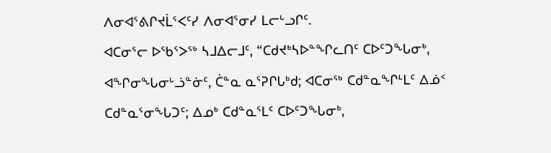ᐱᓂᐊᕐᕕᒋᔪᒫᕐᐸᑦᓯ ᐱᓂᐊᕐᓂᓯ ᒪᓕᒡᓗᒋᑦ.
ᐊᑕᓂᕐᓕ ᐅᖃᕐᐳᖅ ᓴᒧᐃᓕᒧᑦ, “ᑕᑯᔪᒃᓴᐅᓐᖏᓚᑎᑦ ᑕᐅᑦᑐᖓᓂᒃ, ᐊᖏᓂᖓᓂᒡᓘᓐᓃᑦ, ᑖᓐᓇ ᓇᕐᕈᒋᒐᒃᑯ; ᐊᑕᓂᖅ ᑕᑯᓐᓇᖏᒻᒪᑦ ᐃᓅᑉ ᑕᑯᓐᓇᕐᓂᖓᑐᑦ; ᐃᓄᒃ ᑕᑯᓐᓇᕐᒪᑦ ᑕᐅᑦᑐᖓᓂᒃ,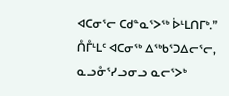ᐊᑕᓂᕐᓕ ᑕᑯᓐᓇᕐᐳᖅ ᐆᒻᒪᑎᒥᒃ.”
ᑍᒤᒻᒪᑦ ᐊᑕᓂᖅ ᐃᖅᑲᕐᑐᐃᓕᕐᓕ, ᓇᓗᓁᕐᓯᓗᓂᓗ ᓇᓕᕐᐳᒃ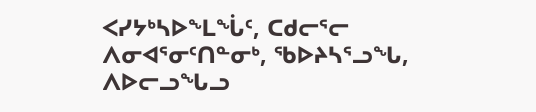ᐸᓯᔭᒃᓴᐅᖕᒪᖔᑦ, ᑕᑯᓕᕐᓕ ᐱᓂᐊᕐᓂᑦᑎᓐᓂᒃ, ᖃᐅᔨᓴᕐᓗᖓ, ᐱᐅᓕᓗᖓᓗ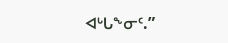ᐊᒡᒐᖕᓂᑦ.”